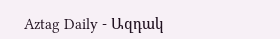Aztag Daily - Ազդակ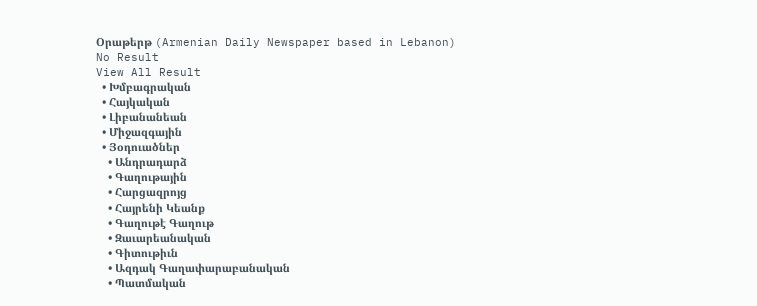Օրաթերթ (Armenian Daily Newspaper based in Lebanon)
No Result
View All Result
  • Խմբագրական
  • Հայկական
  • Լիբանանեան
  • Միջազգային
  • Յօդուածներ
    • Անդրադարձ
    • Գաղութային
    • Հարցազրոյց
    • Հայրենի Կեանք
    • Գաղութէ Գաղութ
    • Զաւարեանական
    • Գիտութիւն
    • Ազդակ Գաղափարաբանական
    • Պատմական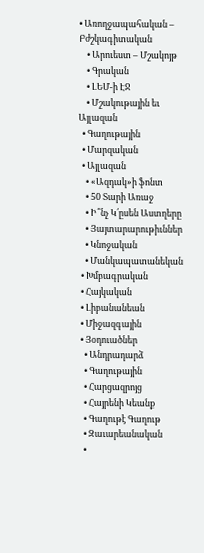• Առողջապահական – Բժշկագիտական
    • Արուեստ – Մշակոյթ
    • Գրական
    • ԼԵՄ-ի ԷՋ
    • Մշակութային եւ Այլազան
  • Գաղութային
  • Մարզական
  • Այլազան
    • «Ազդակ»ի ֆոնտ
    • 50 Տարի Առաջ
    • Ի՞նչ Կ՛ըսեն Աստղերը
    • Յայտարարութիւններ
    • Կնոջական
    • Մանկապատանեկան
  • Խմբագրական
  • Հայկական
  • Լիբանանեան
  • Միջազգային
  • Յօդուածներ
    • Անդրադարձ
    • Գաղութային
    • Հարցազրոյց
    • Հայրենի Կեանք
    • Գաղութէ Գաղութ
    • Զաւարեանական
    •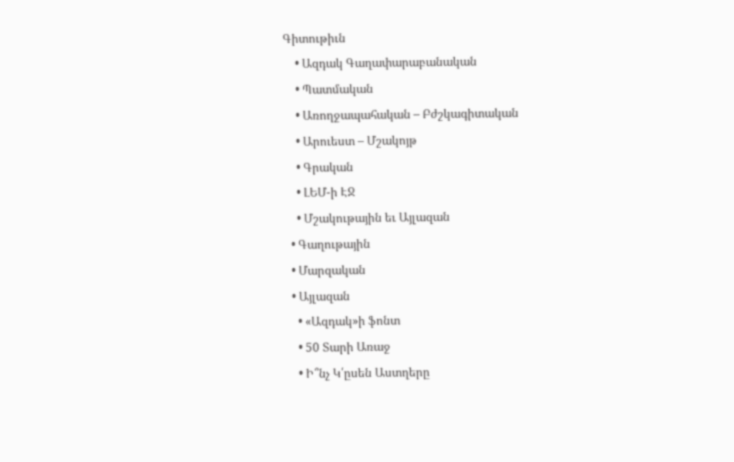Գիտութիւն
    • Ազդակ Գաղափարաբանական
    • Պատմական
    • Առողջապահական – Բժշկագիտական
    • Արուեստ – Մշակոյթ
    • Գրական
    • ԼԵՄ-ի ԷՋ
    • Մշակութային եւ Այլազան
  • Գաղութային
  • Մարզական
  • Այլազան
    • «Ազդակ»ի ֆոնտ
    • 50 Տարի Առաջ
    • Ի՞նչ Կ՛ըսեն Աստղերը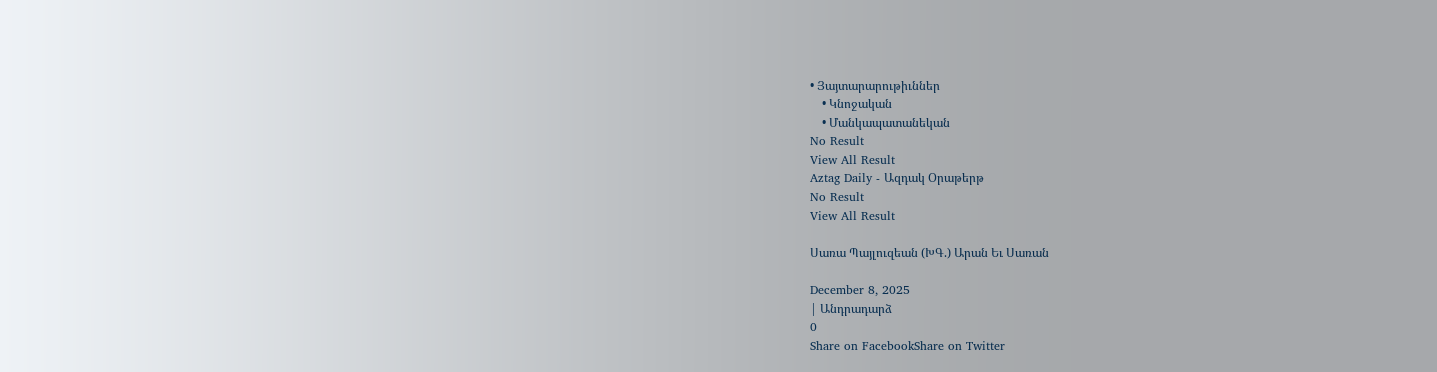• Յայտարարութիւններ
    • Կնոջական
    • Մանկապատանեկան
No Result
View All Result
Aztag Daily - Ազդակ Օրաթերթ
No Result
View All Result

Սառա Պայլուզեան (ԽԳ.) Արան Եւ Սառան

December 8, 2025
| Անդրադարձ
0
Share on FacebookShare on Twitter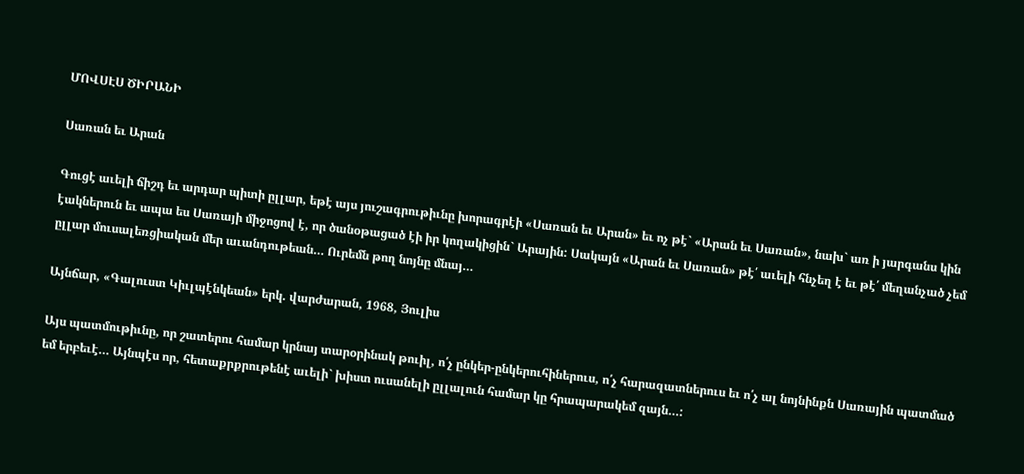ՄՈՎՍԷՍ ԾԻՐԱՆԻ

Սառան եւ Արան

Գուցէ աւելի ճիշդ եւ արդար պիտի ըլլար, եթէ այս յուշագրութիւնը խորագրէի «Սառան եւ Արան» եւ ոչ թէ` «Արան եւ Սառան», նախ` առ ի յարգանս կին էակներուն եւ ապա ես Սառայի միջոցով է, որ ծանօթացած էի իր կողակիցին` Արային: Սակայն «Արան եւ Սառան» թէ՛ աւելի հնչեղ է եւ թէ՛ մեղանչած չեմ ըլլար մուսալեռցիական մեր աւանդութեան… Ուրեմն թող նոյնը մնայ…

Այնճար, «Գալուստ Կիւլպէնկեան» երկ. վարժարան, 1968, Յուլիս

Այս պատմութիւնը, որ շատերու համար կրնայ տարօրինակ թուիլ, ո՛չ ընկեր-ընկերուհիներուս, ո՛չ հարազատներուս եւ ո՛չ ալ նոյնինքն Սառային պատմած եմ երբեւէ… Այնպէս որ, հետաքրքրութենէ աւելի` խիստ ուսանելի ըլլալուն համար կը հրապարակեմ զայն…: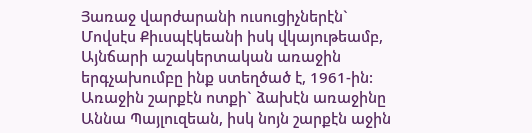Յառաջ վարժարանի ուսուցիչներէն` Մովսէս Քիւսպէկեանի իսկ վկայութեամբ, Այնճարի աշակերտական առաջին երգչախումբը ինք ստեղծած է, 1961-ին: Առաջին շարքէն ոտքի` ձախէն առաջինը Աննա Պայլուզեան, իսկ նոյն շարքէն աջին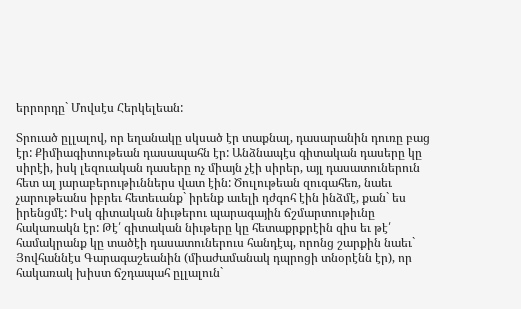երրորդը` Մովսէս Հերկելեան:

Տրուած ըլլալով, որ եղանակը սկսած էր տաքնալ, դասարանին դուռը բաց էր: Քիմիագիտութեան դասապահն էր: Անձնապէս գիտական դասերը կը սիրէի, իսկ լեզուական դասերը ոչ միայն չէի սիրեր, այլ դասատուներուն հետ ալ յարաբերութիւններս վատ էին: Ծուլութեան զուգահեռ, նաեւ չարութեանս իբրեւ հետեւանք` իրենք աւելի դժգոհ էին ինձմէ, քան` ես իրենցմէ: Իսկ գիտական նիւթերու պարագային ճշմարտութիւնը հակառակն էր: Թէ՛ գիտական նիւթերը կը հետաքրքրէին զիս եւ թէ՛ համակրանք կը տածէի դասատուներուս հանդէպ, որոնց շարքին նաեւ` Յովհաննէս Գարագաշեանին (միաժամանակ դպրոցի տնօրէնն էր), որ հակառակ խիստ ճշդապահ ըլլալուն`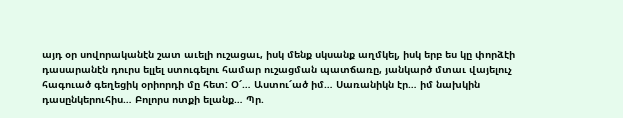այդ օր սովորականէն շատ աւելի ուշացաւ, իսկ մենք սկսանք աղմկել, իսկ երբ ես կը փորձէի դասարանէն դուրս ելլել ստուգելու համար ուշացման պատճառը, յանկարծ մտաւ վայելուչ հագուած գեղեցիկ օրիորդի մը հետ: Օ՜… Աստու՜ած իմ… Սառանիկն էր… իմ նախկին դասընկերուհիս… Բոլորս ոտքի ելանք… Պր.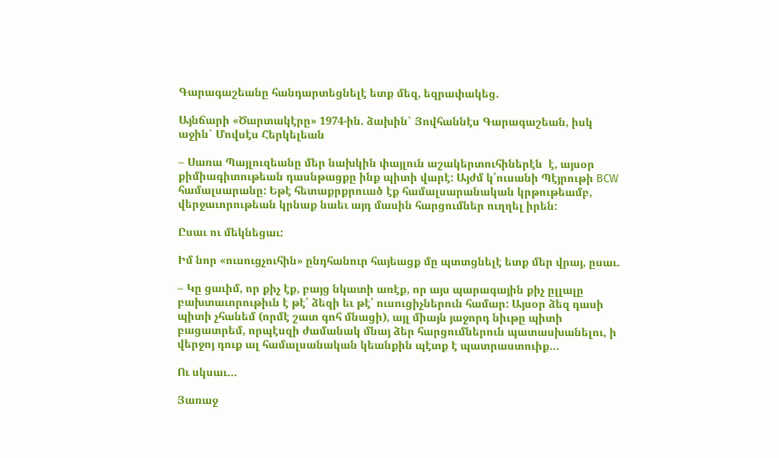Գարագաշեանը հանդարտեցնելէ ետք մեզ, եզրափակեց.

Այնճարի «Ծարտակէրը» 1974-ին. ձախին` Յովհաննէս Գարագաշեան, իսկ աջին` Մովսէս Հերկելեան

– Սառա Պայլուզեանը մեր նախկին փայլուն աշակերտուհիներէն  է, այսօր քիմիագիտութեան դասնթացքը ինք պիտի վարէ: Այժմ կ՛ուսանի Պէյրութի BCW համալսարանը: Եթէ հետաքրքրուած էք համալսարանական կրթութեամբ, վերջաւորութեան կրնաք նաեւ այդ մասին հարցումներ ուղղել իրեն:

Ըսաւ ու մեկնեցաւ:

Իմ նոր «ուսուցչուհին» ընդհանուր հայեացք մը պտտցնելէ ետք մեր վրայ, ըսաւ.

– Կը ցաւիմ, որ քիչ էք, բայց նկատի առէք, որ այս պարագային քիչ ըլլալը բախտաւորութիւն է թէ՛ ձեզի եւ թէ՛ ուսուցիչներուն համար: Այսօր ձեզ դասի պիտի չհանեմ (որմէ շատ գոհ մնացի), այլ միայն յաջորդ նիւթը պիտի բացատրեմ, որպէսզի ժամանակ մնայ ձեր հարցումներուն պատասխանելու, ի վերջոյ դուք ալ համալսանական կեանքին պէտք է պատրաստուիք…

Ու սկսաւ…

Յառաջ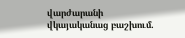վարժարանի վկայականաց բաշխում.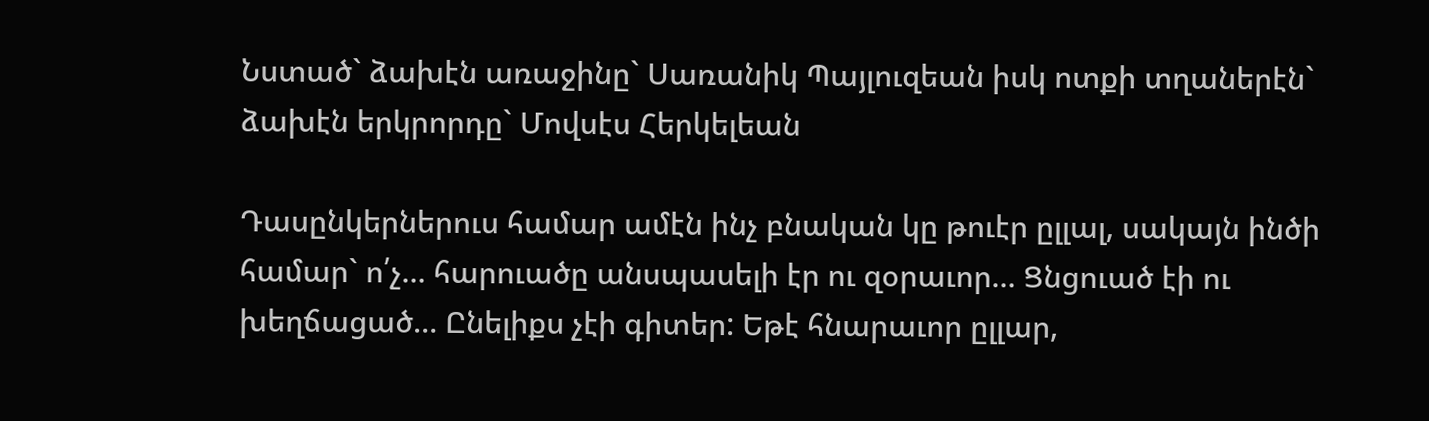Նստած` ձախէն առաջինը` Սառանիկ Պայլուզեան իսկ ոտքի տղաներէն` ձախէն երկրորդը` Մովսէս Հերկելեան

Դասընկերներուս համար ամէն ինչ բնական կը թուէր ըլլալ, սակայն ինծի համար` ո՛չ… հարուածը անսպասելի էր ու զօրաւոր… Ցնցուած էի ու խեղճացած… Ընելիքս չէի գիտեր: Եթէ հնարաւոր ըլլար,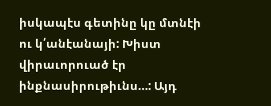իսկապէս գետինը կը մտնէի ու կ՛անէանայի: Խիստ վիրաւորուած էր ինքնասիրութիւնս…: Այդ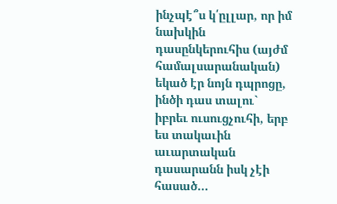ինչպէ՞ս կ՛ըլլար, որ իմ նախկին դասընկերուհիս (այժմ համալսարանական) եկած էր նոյն դպրոցը, ինծի դաս տալու` իբրեւ ուսուցչուհի, երբ ես տակաւին աւարտական դասարանն իսկ չէի հասած…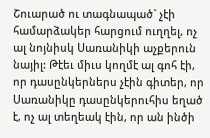Շուարած ու տագնապած` չէի համարձակեր հարցում ուղղել, ոչ ալ նոյնիսկ Սառանիկի աչքերուն նայիլ: Թէեւ միւս կողմէ ալ գոհ էի, որ դասընկերներս չէին գիտեր, որ Սառանիկը դասընկերուհիս եղած է, ոչ ալ տեղեակ էին, որ ան ինծի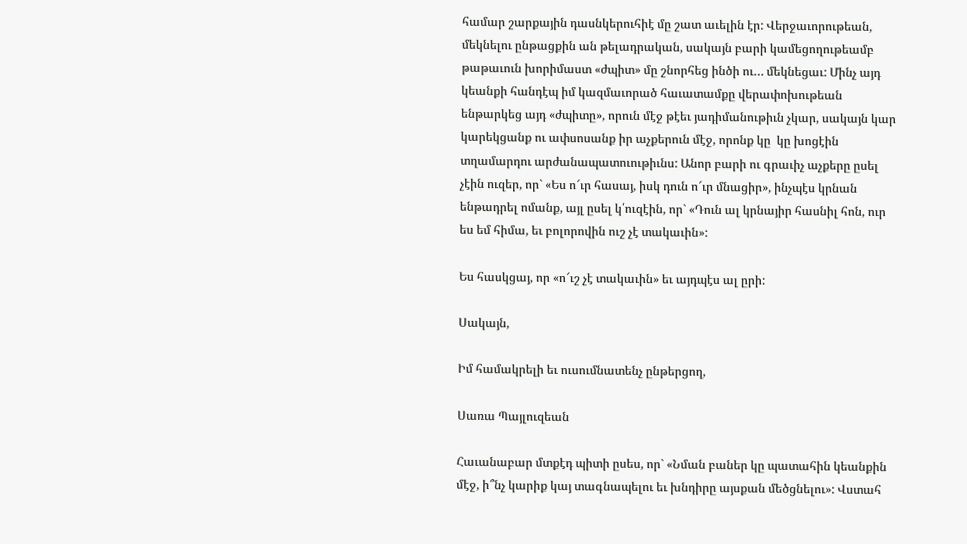համար շարքային դասնկերուհիէ մը շատ աւելին էր: Վերջաւորութեան, մեկնելու ընթացքին ան թելադրական, սակայն բարի կամեցողութեամբ թաթաւուն խորիմաստ «ժպիտ» մը շնորհեց ինծի ու… մեկնեցաւ: Մինչ այդ կեանքի հանդէպ իմ կազմաւորած հաւատամքը վերափոխութեան ենթարկեց այդ «ժպիտը», որուն մէջ թէեւ յադիմանութիւն չկար, սակայն կար կարեկցանք ու ափսոսանք իր աչքերուն մէջ, որոնք կը  կը խոցէին տղամարդու արժանապատուութիւնս: Անոր բարի ու գրաւիչ աչքերը ըսել չէին ուզեր, որ` «Ես ո՜ւր հասայ, իսկ դուն ո՜ւր մնացիր», ինչպէս կրնան ենթադրել ոմանք, այլ ըսել կ՛ուզէին, որ` «Դուն ալ կրնայիր հասնիլ հոն, ուր ես եմ հիմա, եւ բոլորովին ուշ չէ տակաւին»:

Ես հասկցայ, որ «ո՜ւշ չէ տակաւին» եւ այդպէս ալ ըրի:

Սակայն,

Իմ համակրելի եւ ուսումնատենչ ընթերցող,

Սառա Պայլուզեան

Հաւանաբար մտքէդ պիտի ըսես, որ` «Նման բաներ կը պատահին կեանքին մէջ, ի՞նչ կարիք կայ տագնապելու եւ խնդիրը այսքան մեծցնելու»: Վստահ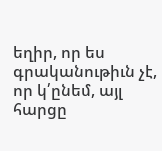եղիր, որ ես գրականութիւն չէ, որ կ՛ընեմ, այլ հարցը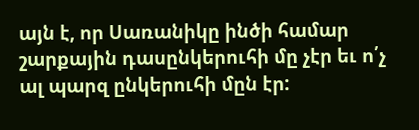այն է, որ Սառանիկը ինծի համար շարքային դասընկերուհի մը չէր եւ ո՛չ ալ պարզ ընկերուհի մըն էր: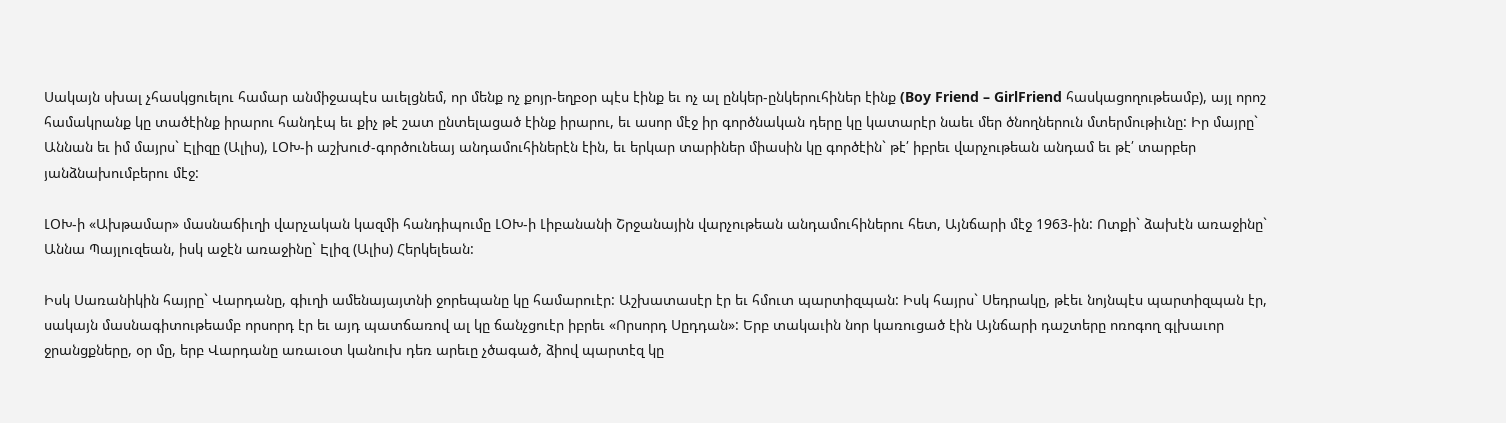Սակայն սխալ չհասկցուելու համար անմիջապէս աւելցնեմ, որ մենք ոչ քոյր-եղբօր պէս էինք եւ ոչ ալ ընկեր-ընկերուհիներ էինք (Boy Friend – GirlFriend հասկացողութեամբ), այլ որոշ համակրանք կը տածէինք իրարու հանդէպ եւ քիչ թէ շատ ընտելացած էինք իրարու, եւ ասոր մէջ իր գործնական դերը կը կատարէր նաեւ մեր ծնողներուն մտերմութիւնը: Իր մայրը` Աննան եւ իմ մայրս` Էլիզը (Ալիս), ԼՕԽ-ի աշխուժ-գործունեայ անդամուհիներէն էին, եւ երկար տարիներ միասին կը գործէին` թէ՛ իբրեւ վարչութեան անդամ եւ թէ՛ տարբեր յանձնախումբերու մէջ:

ԼՕԽ-ի «Ախթամար» մասնաճիւղի վարչական կազմի հանդիպումը ԼՕԽ-ի Լիբանանի Շրջանային վարչութեան անդամուհիներու հետ, Այնճարի մէջ 1963-ին: Ոտքի` ձախէն առաջինը` Աննա Պայլուզեան, իսկ աջէն առաջինը` Էլիզ (Ալիս) Հերկելեան:

Իսկ Սառանիկին հայրը` Վարդանը, գիւղի ամենայայտնի ջորեպանը կը համարուէր: Աշխատասէր էր եւ հմուտ պարտիզպան: Իսկ հայրս` Սեդրակը, թէեւ նոյնպէս պարտիզպան էր, սակայն մասնագիտութեամբ որսորդ էր եւ այդ պատճառով ալ կը ճանչցուէր իբրեւ «Որսորդ Սըդդան»: Երբ տակաւին նոր կառուցած էին Այնճարի դաշտերը ոռոգող գլխաւոր ջրանցքները, օր մը, երբ Վարդանը առաւօտ կանուխ դեռ արեւը չծագած, ձիով պարտէզ կը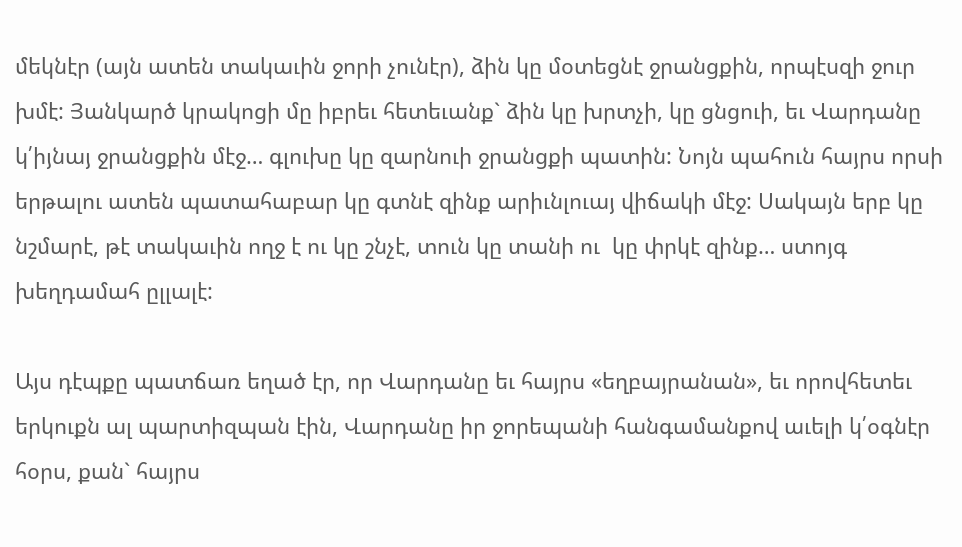մեկնէր (այն ատեն տակաւին ջորի չունէր), ձին կը մօտեցնէ ջրանցքին, որպէսզի ջուր խմէ: Յանկարծ կրակոցի մը իբրեւ հետեւանք` ձին կը խրտչի, կը ցնցուի, եւ Վարդանը կ՛իյնայ ջրանցքին մէջ… գլուխը կը զարնուի ջրանցքի պատին: Նոյն պահուն հայրս որսի երթալու ատեն պատահաբար կը գտնէ զինք արիւնլուայ վիճակի մէջ: Սակայն երբ կը նշմարէ, թէ տակաւին ողջ է ու կը շնչէ, տուն կը տանի ու  կը փրկէ զինք… ստոյգ խեղդամահ ըլլալէ:

Այս դէպքը պատճառ եղած էր, որ Վարդանը եւ հայրս «եղբայրանան», եւ որովհետեւ երկուքն ալ պարտիզպան էին, Վարդանը իր ջորեպանի հանգամանքով աւելի կ՛օգնէր հօրս, քան` հայրս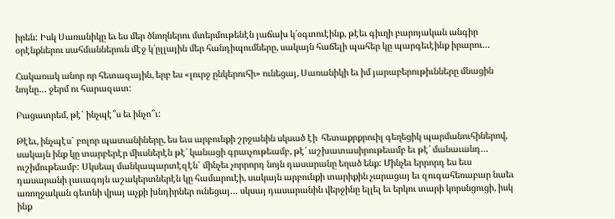իրեն: Իսկ Սառանիկը եւ ես մեր ծնողներու մտերմութենէն յաճախ կ՛օգտուէինք, թէեւ գիւղի բարոյական անգիր օրէնքներու սահմաններուն մէջ կ՛ըլլային մեր հանդիպումները, սակայն հաճելի պահեր կը պարգեւէինք իրարու…

Հակառակ անոր որ հետագային, երբ ես «լուրջ ընկերուհի» ունեցայ, Սառանիկի եւ իմ յարաբերութիւնները մնացին նոյնը… ջերմ ու հարազատ:

Բացատրեմ, թէ` ինչպէ՞ս եւ ինչո՞ւ:

Թէեւ, ինչպէս` բոլոր պատանիները, ես եւս արբունքի շրջանին սկսած էի  հետաքրքրուիլ գեղեցիկ պարմանուհիներով, սակայն ինք կը տարբերէր միւսներէն թէ՛ կանացի գրաւչութեամբ, թէ՛ աշխատասիրութեամբ եւ թէ՛ մանաւանդ… ուշիմութեամբ: Սկսեալ մանկապարտէզէն` մինչեւ չորրորդ նոյն դասարանը եղած ենք: Մինչեւ երրորդ ես եւս դասարանի լաւագոյն աշակերտներէն կը համարուէի, սակայն արբունքի տարիքին չարացայ եւ զուգահեռաբար նաեւ առողջական գետնի վրայ աչքի խնդիրներ ունեցայ… սկսայ դասարանին վերջինը ելլել եւ երկու տարի կորսնցուցի, իսկ ինք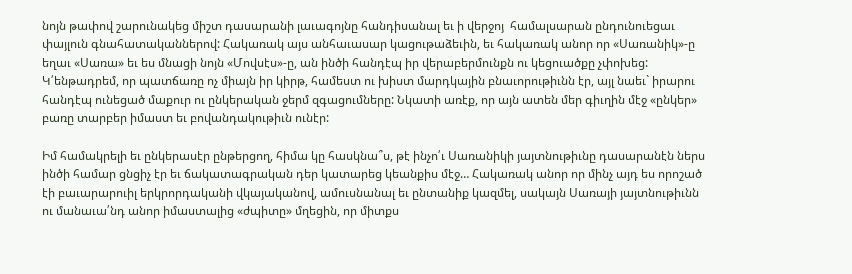նոյն թափով շարունակեց միշտ դասարանի լաւագոյնը հանդիսանալ եւ ի վերջոյ  համալսարան ընդունուեցաւ փայլուն գնահատականներով: Հակառակ այս անհաւասար կացութաձեւին, եւ հակառակ անոր որ «Սառանիկ»-ը եղաւ «Սառա» եւ ես մնացի նոյն «Մովսէս»-ը, ան ինծի հանդէպ իր վերաբերմունքն ու կեցուածքը չփոխեց: Կ՛ենթադրեմ, որ պատճառը ոչ միայն իր կիրթ, համեստ ու խիստ մարդկային բնաւորութիւնն էր, այլ նաեւ` իրարու հանդէպ ունեցած մաքուր ու ընկերական ջերմ զգացումները: Նկատի առէք, որ այն ատեն մեր գիւղին մէջ «ընկեր» բառը տարբեր իմաստ եւ բովանդակութիւն ունէր:

Իմ համակրելի եւ ընկերասէր ընթերցող, հիմա կը հասկնա՞ս, թէ ինչո՛ւ Սառանիկի յայտնութիւնը դասարանէն ներս ինծի համար ցնցիչ էր եւ ճակատագրական դեր կատարեց կեանքիս մէջ… Հակառակ անոր որ մինչ այդ ես որոշած էի բաւարարուիլ երկրորդականի վկայականով, ամուսնանալ եւ ընտանիք կազմել, սակայն Սառայի յայտնութիւնն ու մանաւա՛նդ անոր իմաստալից «ժպիտը» մղեցին, որ միտքս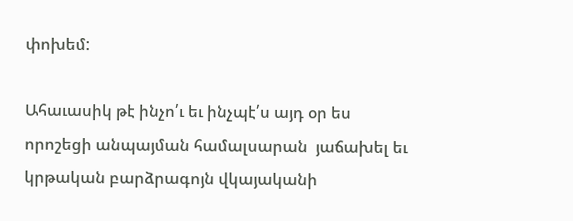փոխեմ:

Ահաւասիկ թէ ինչո՛ւ եւ ինչպէ՛ս այդ օր ես որոշեցի անպայման համալսարան  յաճախել եւ կրթական բարձրագոյն վկայականի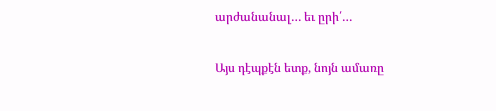արժանանալ… եւ ըրի՛…

Այս դէպքէն ետք, նոյն ամառը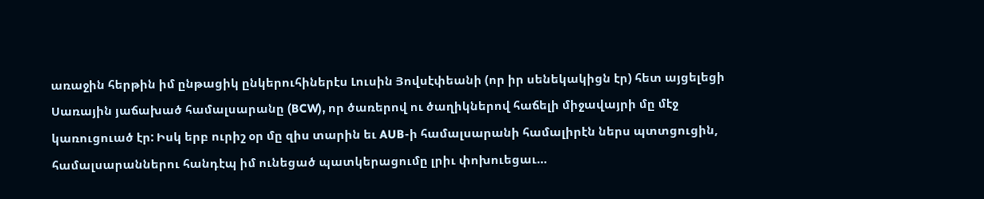առաջին հերթին իմ ընթացիկ ընկերուհիներէս Լուսին Յովսէփեանի (որ իր սենեկակիցն էր) հետ այցելեցի Սառային յաճախած համալսարանը (BCW), որ ծառերով ու ծաղիկներով հաճելի միջավայրի մը մէջ կառուցուած էր: Իսկ երբ ուրիշ օր մը զիս տարին եւ AUB-ի համալսարանի համալիրէն ներս պտտցուցին, համալսարաններու հանդէպ իմ ունեցած պատկերացումը լրիւ փոխուեցաւ…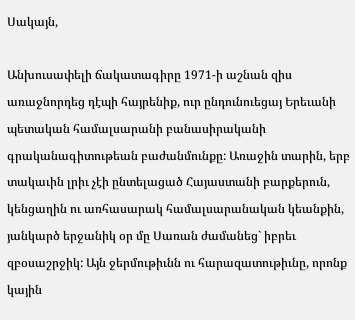Սակայն,

Անխուսափելի ճակատագիրը 1971-ի աշնան զիս առաջնորդեց դէպի հայրենիք, ուր ընդունուեցայ Երեւանի պետական համալսարանի բանասիրականի գրականագիտութեան բաժանմունքը: Առաջին տարին, երբ տակաւին լրիւ չէի ընտելացած Հայաստանի բարքերուն, կենցաղին ու առհասարակ համալսարանական կեանքին, յանկարծ երջանիկ օր մը Սառան ժամանեց` իբրեւ զբօսաշրջիկ: Այն ջերմութիւնն ու հարազատութիւնը, որոնք կային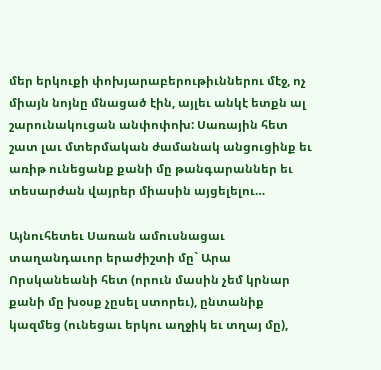մեր երկուքի փոխյարաբերութիւններու մէջ, ոչ միայն նոյնը մնացած էին, այլեւ անկէ ետքն ալ շարունակուցան անփոփոխ: Սառային հետ շատ լաւ մտերմական ժամանակ անցուցինք եւ առիթ ունեցանք քանի մը թանգարաններ եւ տեսարժան վայրեր միասին այցելելու…

Այնուհետեւ Սառան ամուսնացաւ տաղանդաւոր երաժիշտի մը` Արա Որսկանեանի հետ (որուն մասին չեմ կրնար քանի մը խօսք չըսել ստորեւ), ընտանիք կազմեց (ունեցաւ երկու աղջիկ եւ տղայ մը),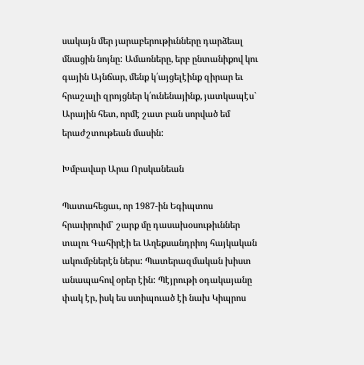սակայն մեր յարաբերութիւնները դարձեալ մնացին նոյնը: Ամառները, երբ ընտանիքով կու գային Այնճար, մենք կ՛այցելէինք զիրար եւ հրաշալի զրոյցներ կ՛ունենայինք, յատկապէս` Արային հետ, որմէ շատ բան սորված եմ երաժշտութեան մասին:

Խմբավար Արա Որսկանեան

Պատահեցաւ, որ 1987-ին Եգիպտոս հրաւիրուիմ` շարք մը դասախօսութիւններ տալու Գահիրէի եւ Աղեքսանդրիոյ հայկական ակումբներէն ներս: Պատերազմական խիստ անապահով օրեր էին: Պէյրութի օդակայանը փակ էր, իսկ ես ստիպուած էի նախ Կիպրոս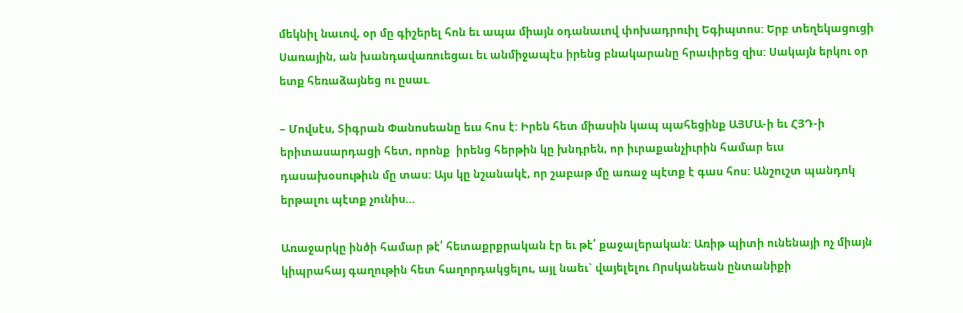մեկնիլ նաւով, օր մը գիշերել հոն եւ ապա միայն օդանաւով փոխադրուիլ Եգիպտոս: Երբ տեղեկացուցի Սառային, ան խանդավառուեցաւ եւ անմիջապէս իրենց բնակարանը հրաւիրեց զիս: Սակայն երկու օր ետք հեռաձայնեց ու ըսաւ.

– Մովսէս, Տիգրան Փանոսեանը եւս հոս է: Իրեն հետ միասին կապ պահեցինք ԱՅՄԱ-ի եւ ՀՅԴ-ի երիտասարդացի հետ, որոնք  իրենց հերթին կը խնդրեն, որ իւրաքանչիւրին համար եւս դասախօսութիւն մը տաս: Այս կը նշանակէ, որ շաբաթ մը առաջ պէտք է գաս հոս: Անշուշտ պանդոկ երթալու պէտք չունիս…

Առաջարկը ինծի համար թէ՛ հետաքրքրական էր եւ թէ՛ քաջալերական: Առիթ պիտի ունենայի ոչ միայն կիպրահայ գաղութին հետ հաղորդակցելու, այլ նաեւ` վայելելու Որսկանեան ընտանիքի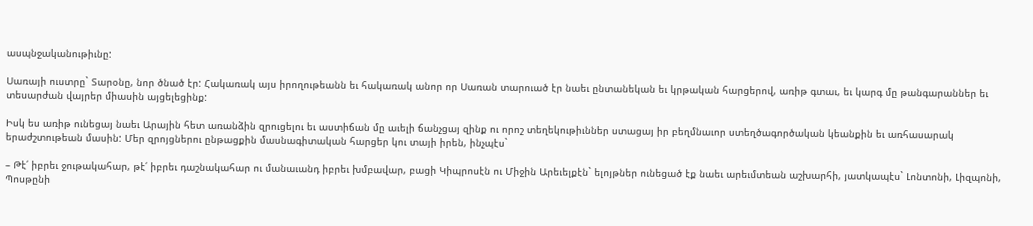ասպնջականութիւնը:

Սառայի ուստրը` Տարօնը, նոր ծնած էր: Հակառակ այս իրողութեանն եւ հակառակ անոր որ Սառան տարուած էր նաեւ ընտանեկան եւ կրթական հարցերով, առիթ գտաւ, եւ կարգ մը թանգարաններ եւ տեսարժան վայրեր միասին այցելեցինք:

Իսկ ես առիթ ունեցայ նաեւ Արային հետ առանձին զրուցելու եւ աստիճան մը աւելի ճանչցայ զինք ու որոշ տեղեկութիւններ ստացայ իր բեղմնաւոր ստեղծագործական կեանքին եւ առհասարակ երաժշտութեան մասին: Մեր զրոյցներու ընթացքին մասնագիտական հարցեր կու տայի իրեն, ինչպէս`

– Թէ՛ իբրեւ ջութակահար, թէ՛ իբրեւ դաշնակահար ու մանաւանդ իբրեւ խմբավար, բացի Կիպրոսէն ու Միջին Արեւելքէն` ելոյթներ ունեցած էք նաեւ արեւմտեան աշխարհի, յատկապէս` Լոնտոնի, Լիզպոնի, Պոսթընի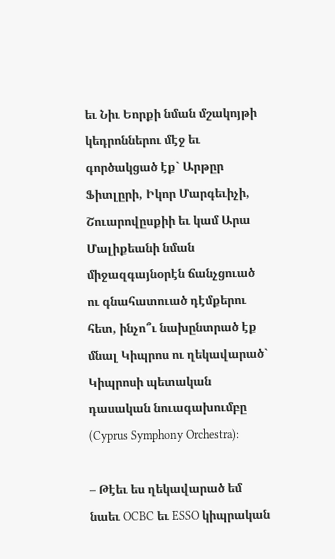եւ Նիւ Եորքի նման մշակոյթի կեդրոններու մէջ եւ գործակցած էք` Արթըր Ֆիտլըրի, Իկոր Մարգեւիչի, Շուարովըսքիի եւ կամ Արա Մալիքեանի նման միջազգայնօրէն ճանչցուած ու գնահատուած դէմքերու հետ, ինչո՞ւ նախընտրած էք մնալ Կիպրոս ու ղեկավարած` Կիպրոսի պետական դասական նուագախումբը (Cyprus Symphony Orchestra):

– Թէեւ ես ղեկավարած եմ նաեւ OCBC եւ ESSO կիպրական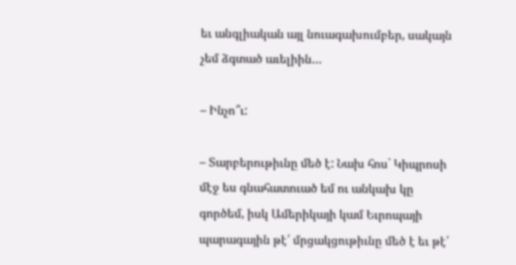եւ անգլիական այլ նուագախումբեր, սակայն չեմ ձգտած աւելիին…

– Ինչո՞ւ:

– Տարբերութիւնը մեծ է: Նախ հոս` Կիպրոսի մէջ ես գնահատուած եմ ու անկախ կը գործեմ, իսկ Ամերիկայի կամ Եւրոպայի պարագային թէ՛ մրցակցութիւնը մեծ է եւ թէ՛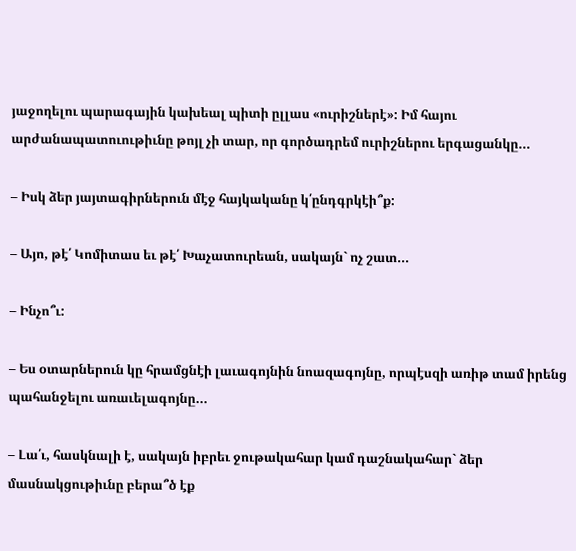յաջողելու պարագային կախեալ պիտի ըլլաս «ուրիշներէ»: Իմ հայու արժանապատուութիւնը թոյլ չի տար, որ գործադրեմ ուրիշներու երգացանկը…

– Իսկ ձեր յայտագիրներուն մէջ հայկականը կ՛ընդգրկէի՞ք:

– Այո, թէ՛ Կոմիտաս եւ թէ՛ Խաչատուրեան, սակայն` ոչ շատ…

– Ինչո՞ւ:

– Ես օտարներուն կը հրամցնէի լաւագոյնին նոազագոյնը, որպէսզի առիթ տամ իրենց պահանջելու առաւելագոյնը…

– Լա՛ւ, հասկնալի է, սակայն իբրեւ ջութակահար կամ դաշնակահար` ձեր մասնակցութիւնը բերա՞ծ էք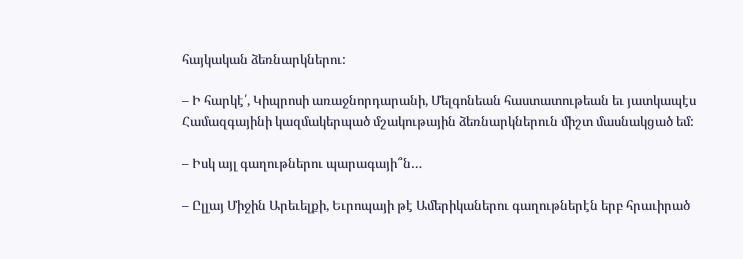հայկական ձեռնարկներու:

– Ի հարկէ՛, Կիպրոսի առաջնորդարանի, Մելգոնեան հաստատութեան եւ յատկապէս Համազգայինի կազմակերպած մշակութային ձեռնարկներուն միշտ մասնակցած եմ:

– Իսկ այլ գաղութներու պարագայի՞ն…

– Ըլլայ Միջին Արեւելքի, Եւրոպայի թէ Ամերիկաներու գաղութներէն երբ հրաւիրած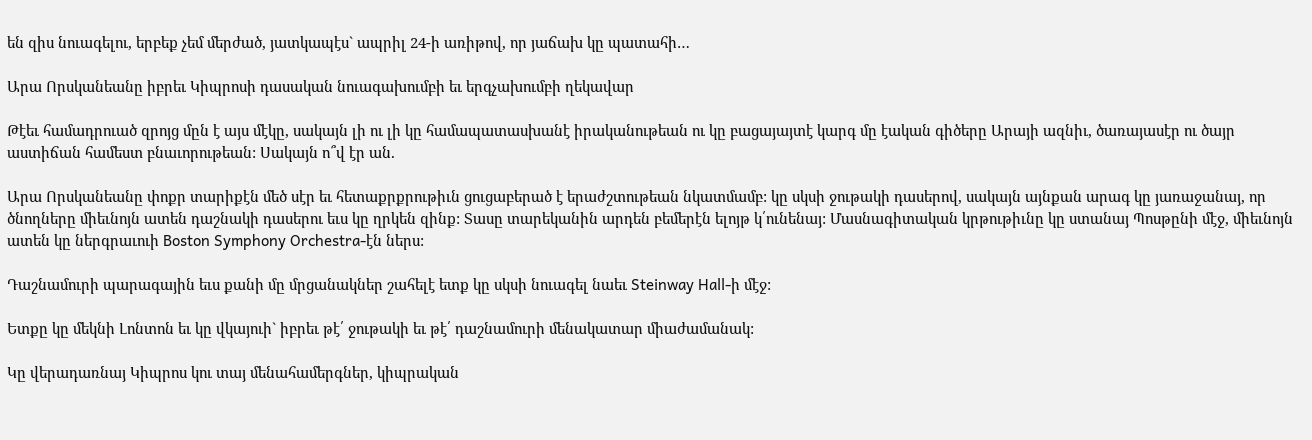են զիս նուագելու, երբեք չեմ մերժած, յատկապէս` ապրիլ 24-ի առիթով, որ յաճախ կը պատահի…

Արա Որսկանեանը իբրեւ Կիպրոսի դասական նուագախումբի եւ երգչախումբի ղեկավար

Թէեւ համադրուած զրոյց մըն է այս մէկը, սակայն լի ու լի կը համապատասխանէ իրականութեան ու կը բացայայտէ կարգ մը էական գիծերը Արայի ազնիւ, ծառայասէր ու ծայր աստիճան համեստ բնաւորութեան: Սակայն ո՞վ էր ան.

Արա Որսկանեանը փոքր տարիքէն մեծ սէր եւ հետաքրքրութիւն ցուցաբերած է երաժշտութեան նկատմամբ: կը սկսի ջութակի դասերով, սակայն այնքան արագ կը յառաջանայ, որ ծնողները միեւնոյն ատեն դաշնակի դասերու եւս կը ղրկեն զինք: Տասը տարեկանին արդեն բեմերէն ելոյթ կ՛ունենայ: Մասնագիտական կրթութիւնը կը ստանայ Պոսթընի մէջ, միեւնոյն ատեն կը ներգրաւուի Boston Symphony Orchestra-էն ներս:

Դաշնամուրի պարագային եւս քանի մը մրցանակներ շահելէ ետք կը սկսի նուագել նաեւ Steinway Hall-ի մէջ:

Ետքը կը մեկնի Լոնտոն եւ կը վկայուի` իբրեւ թէ՛ ջութակի եւ թէ՛ դաշնամուրի մենակատար միաժամանակ:

Կը վերադառնայ Կիպրոս կու տայ մենահամերգներ, կիպրական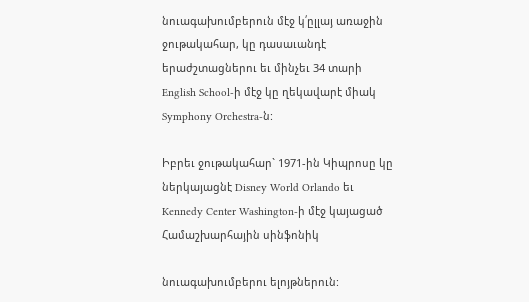նուագախումբերուն մէջ կ՛ըլլայ առաջին ջութակահար, կը դասաւանդէ երաժշտացներու եւ մինչեւ 34 տարի English School-ի մէջ կը ղեկավարէ միակ Symphony Orchestra-ն:

Իբրեւ ջութակահար` 1971-ին Կիպրոսը կը ներկայացնէ Disney World Orlando եւ Kennedy Center Washington-ի մէջ կայացած Համաշխարհային սինֆոնիկ

նուագախումբերու ելոյթներուն: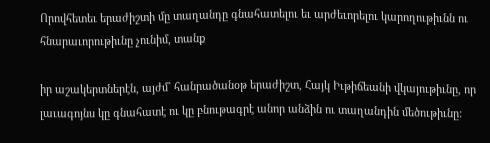Որովհետեւ երաժիշտի մը տաղանդը գնահատելու եւ արժեւորելու կարողութիւնն ու հնարաւորութիւնը չունիմ, տանք

իր աշակերտներէն, այժմ` հանրածանօթ երաժիշտ, Հայկ Իւթիճեանի վկայութիւնը, որ լաւագոյնս կը գնահատէ ու կը բնութագրէ անոր անձին ու տաղանդին մեծութիւնը: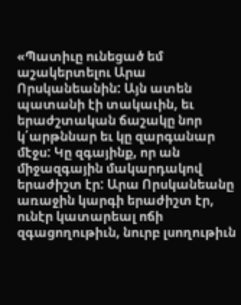«Պատիւը ունեցած եմ աշակերտելու Արա Որսկանեանին: Այն ատեն պատանի էի տակաւին, եւ երաժշտական ճաշակը նոր կ՛արթննար եւ կը զարգանար մէջս: Կը զգայինք, որ ան միջազգային մակարդակով երաժիշտ էր: Արա Որսկանեանը առաջին կարգի երաժիշտ էր, ունէր կատարեալ ոճի զգացողութիւն, նուրբ լսողութիւն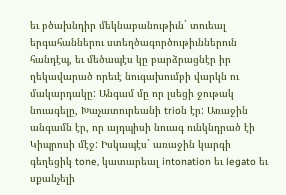եւ բծախնդիր մեկնաբանութիւն` տուեալ երգահաններու ստեղծագործութիւններուն հանդէպ, եւ մեծապէս կը բարձրացնէր իր ղեկավարած որեւէ նուգախումբի վարկն ու մակարդակը: Անգամ մը որ լսեցի ջութակ նուագելը, Խաչատուրեանի trioն էր: Առաջին անգամն էր, որ այդպիսի նուագ ունկնդրած էի Կիպրոսի մէջ: Իսկապէս` առաջին կարգի գեղեցիկ tone, կատարեալ intonation եւ legato եւ սքանչելի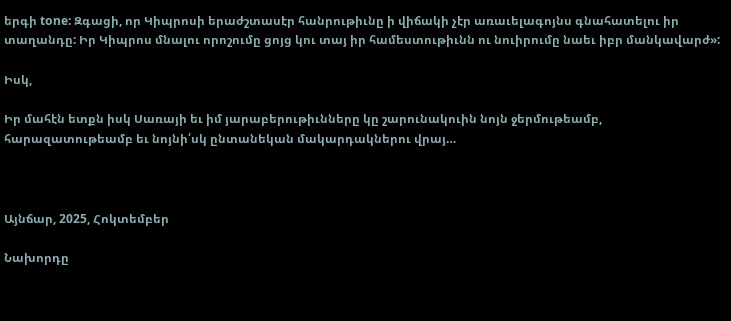երգի tone: Զգացի, որ Կիպրոսի երաժշտասէր հանրութիւնը ի վիճակի չէր առաւելագոյնս գնահատելու իր տաղանդը: Իր Կիպրոս մնալու որոշումը ցոյց կու տայ իր համեստութիւնն ու նուիրումը նաեւ իբր մանկավարժ»:

Իսկ,

Իր մահէն ետքն իսկ Սառայի եւ իմ յարաբերութիւնները կը շարունակուին նոյն ջերմութեամբ, հարազատութեամբ եւ նոյնի՛սկ ընտանեկան մակարդակներու վրայ…



Այնճար, 2025, Հոկտեմբեր

Նախորդը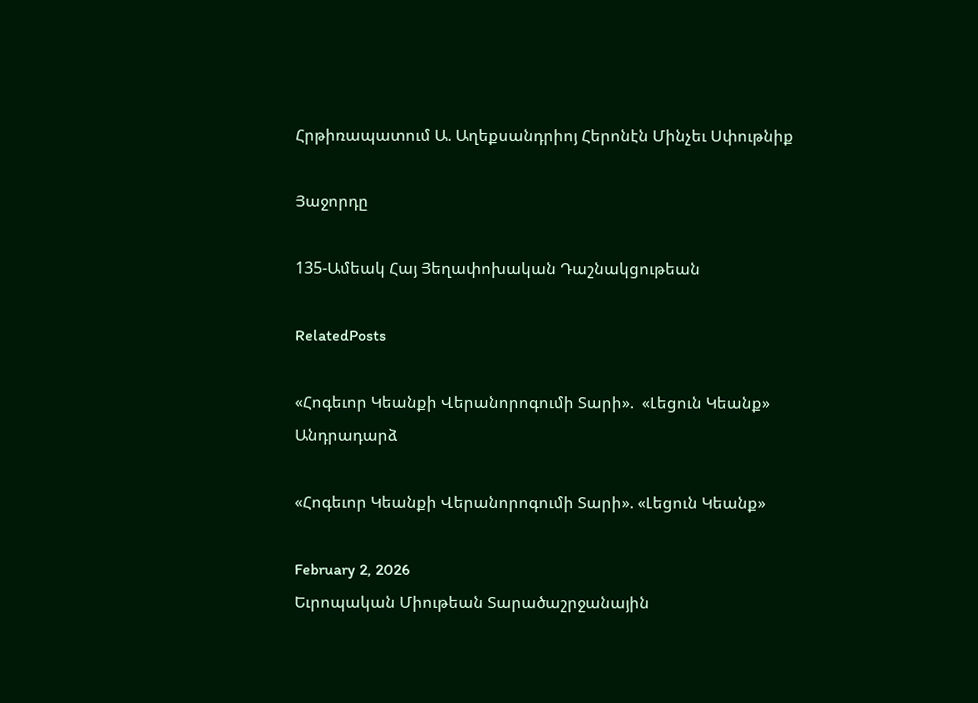Հրթիռապատում Ա. Աղեքսանդրիոյ Հերոնէն Մինչեւ Սփութնիք

Յաջորդը

135-Ամեակ Հայ Յեղափոխական Դաշնակցութեան

RelatedPosts

«Հոգեւոր Կեանքի Վերանորոգումի Տարի».  «Լեցուն Կեանք»
Անդրադարձ

«Հոգեւոր Կեանքի Վերանորոգումի Տարի». «Լեցուն Կեանք»

February 2, 2026
Եւրոպական Միութեան Տարածաշրջանային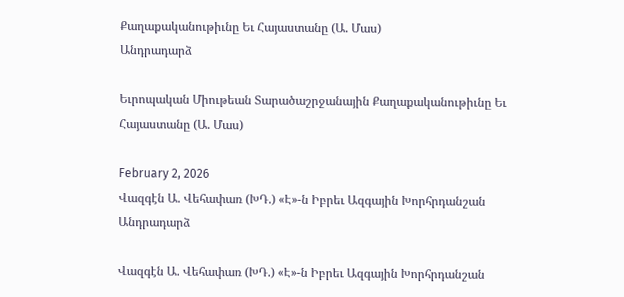Քաղաքականութիւնը Եւ Հայաստանը (Ա. Մաս)
Անդրադարձ

Եւրոպական Միութեան Տարածաշրջանային Քաղաքականութիւնը Եւ Հայաստանը (Ա. Մաս)

February 2, 2026
Վազգէն Ա. Վեհափառ (ԽԴ.) «Է»-ն Իբրեւ Ազգային Խորհրդանշան
Անդրադարձ

Վազգէն Ա. Վեհափառ (ԽԴ.) «Է»-ն Իբրեւ Ազգային Խորհրդանշան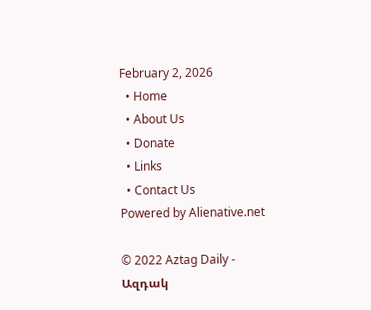February 2, 2026
  • Home
  • About Us
  • Donate
  • Links
  • Contact Us
Powered by Alienative.net

© 2022 Aztag Daily - Ազդակ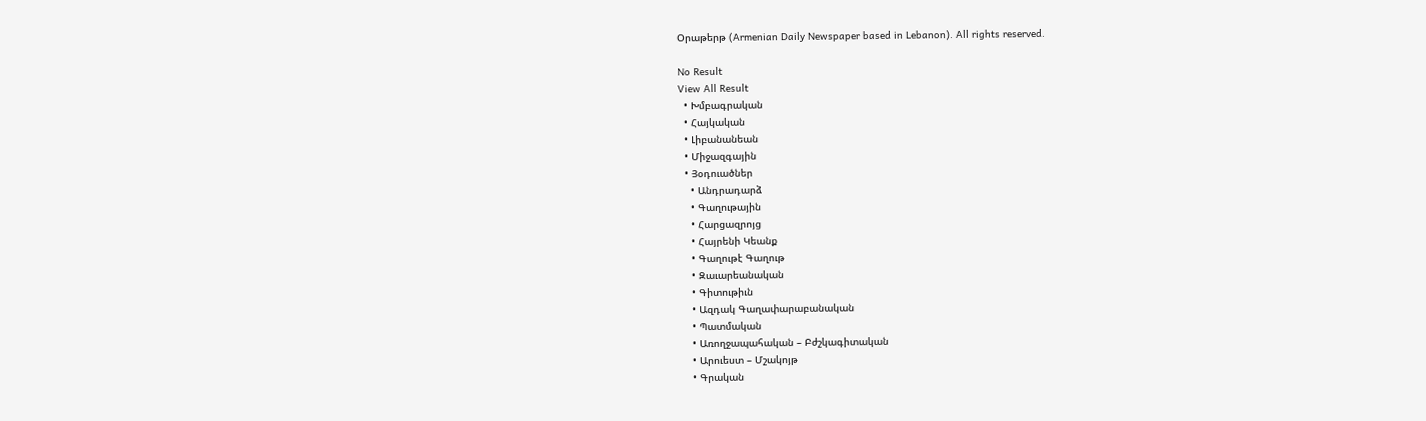Օրաթերթ (Armenian Daily Newspaper based in Lebanon). All rights reserved.

No Result
View All Result
  • Խմբագրական
  • Հայկական
  • Լիբանանեան
  • Միջազգային
  • Յօդուածներ
    • Անդրադարձ
    • Գաղութային
    • Հարցազրոյց
    • Հայրենի Կեանք
    • Գաղութէ Գաղութ
    • Զաւարեանական
    • Գիտութիւն
    • Ազդակ Գաղափարաբանական
    • Պատմական
    • Առողջապահական – Բժշկագիտական
    • Արուեստ – Մշակոյթ
    • Գրական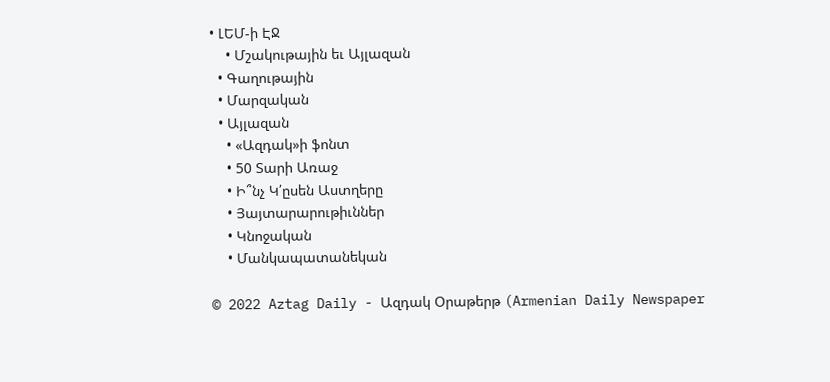• ԼԵՄ-ի ԷՋ
    • Մշակութային եւ Այլազան
  • Գաղութային
  • Մարզական
  • Այլազան
    • «Ազդակ»ի ֆոնտ
    • 50 Տարի Առաջ
    • Ի՞նչ Կ՛ըսեն Աստղերը
    • Յայտարարութիւններ
    • Կնոջական
    • Մանկապատանեկան

© 2022 Aztag Daily - Ազդակ Օրաթերթ (Armenian Daily Newspaper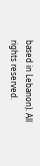based in Lebanon). All rights reserved.